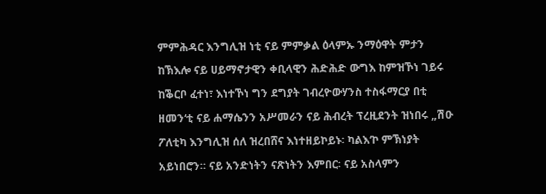ምምሕዳር እንግሊዝ ነቲ ናይ ምምቃል ዕላምኡ ንማዕዋት ምታን ከኽእሎ ናይ ሀይማኖታዊን ቀቢላዊን ሕድሕድ ውግእ ከምዝኾነ ገይሩ ከቕርቦ ፈተነ፣ እነተኾነ ግን ደግያት ገብረዮውሃንስ ተስፋማርያ በቲ ዘመን‘ቲ ናይ ሐማሴንን አሥመራን ናይ ሕብረት ፕረዚደንት ዝነበሩ „ሽዑ ፖለቲካ እንግሊዝ ሰለ ዝረበሸና እነተዘይኮይኑ፡ ካልእ‘ኮ ምኽነያት አይነበሮን። ናይ አንድነትን ናጽነትን እምበር፡ ናይ አስላምን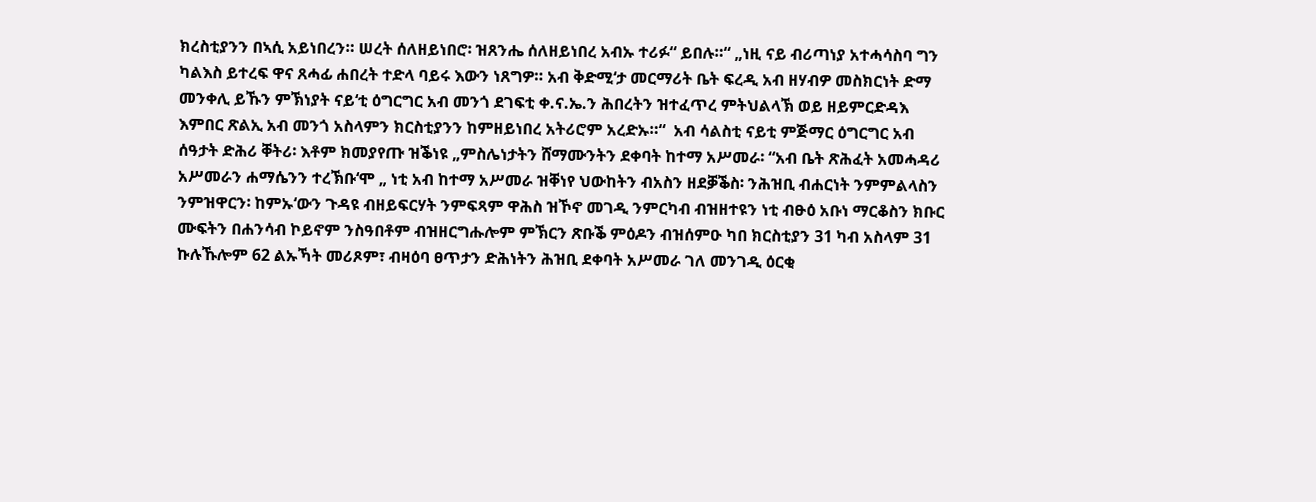ክረስቲያንን በኣሲ አይነበረን። ሠረት ሰለዘይነበሮ፡ ዝጸንሔ ሰለዘይነበረ አብኡ ተሪፉ“ ይበሉ።“ „ነዚ ናይ ብሪጣነያ አተሓሳስባ ግን ካልእስ ይተረፍ ዋና ጸሓፊ ሐበረት ተድላ ባይሩ እውን ነጸግዎ። አብ ቅድሚ‘ታ መርማሪት ቤት ፍረዲ አብ ዘሃብዎ መስክርነት ድማ መንቀሊ ይኹን ምኽነያት ናይ‘ቲ ዕግርግር አብ መንጎ ደገፍቲ ቀ.ና.ኤ.ን ሕበረትን ዝተፈጥረ ምትህልላኽ ወይ ዘይምርድዳእ እምበር ጽልኢ አብ መንጎ አስላምን ክርስቲያንን ከምዘይነበረ አትሪሮም አረድኡ።“  አብ ሳልስቲ ናይቲ ምጅማር ዕግርግር አብ ሰዓታት ድሕሪ ቐትሪ፡ እቶም ክመያየጡ ዝቕነዩ „ምስሌነታትን ሸማሙንትን ደቀባት ከተማ አሥመራ፡ “አብ ቤት ጽሕፈት አመሓዳሪ አሥመራን ሐማሴንን ተረኽቡ‘ሞ „ ነቲ አብ ከተማ አሥመራ ዝቐነየ ህውከትን ብአስን ዘደቓቕስ፡ ንሕዝቢ ብሐርነት ንምምልላስን ንምዝዋርን፡ ከምኡ‘ውን ጉዳዩ ብዘይፍርሃት ንምፍጻም ዋሕስ ዝኾኖ መገዲ ንምርካብ ብዝዘተዩን ነቲ ብፁዕ አቡነ ማርቆስን ክቡር ሙፍትን በሐንሳብ ኮይኖም ንስዓበቶም ብዝዘርግሑሎም ምኽርን ጽቡቕ ምዕዶን ብዝሰምዑ ካበ ክርስቲያን 31 ካብ አስላም 31 ኩሉኹሎም 62 ልኡኻት መሪጾም፣ ብዛዕባ ፀጥታን ድሕነትን ሕዝቢ ደቀባት አሥመራ ገለ መንገዲ ዕርቂ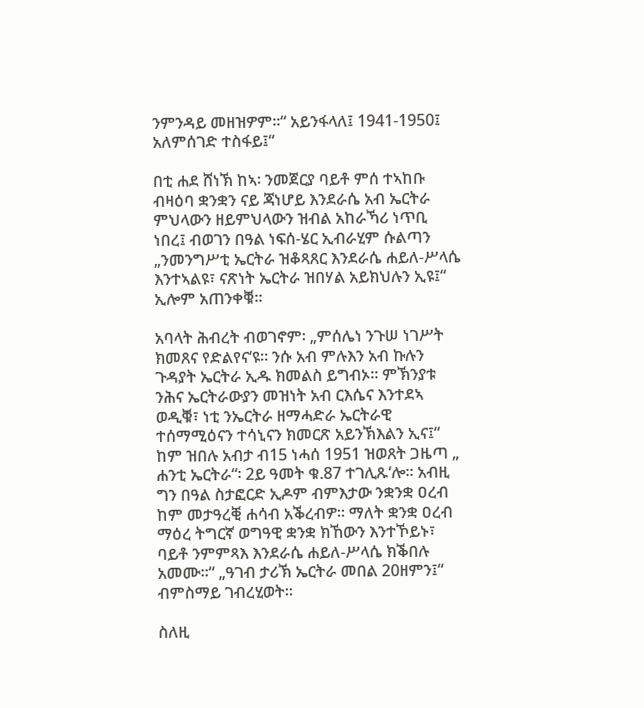ንምንዳይ መዘዝዎም።“ አይንፋላለ፤ 1941-1950፤ አለምሰገድ ተስፋይ፤“

በቲ ሐደ ሸነኽ ከኣ፡ ንመጀርያ ባይቶ ምሰ ተኣከቡ ብዛዕባ ቋንቋን ናይ ጃነሆይ እንደራሴ አብ ኤርትራ ምህላውን ዘይምህላውን ዝብል አከራኻሪ ነጥቢ ነበረ፤ ብወገን በዓል ነፍሰ-ሄር ኢብራሂም ሱልጣን „ንመንግሥቲ ኤርትራ ዝቆጻጸር እንደራሴ ሐይለ-ሥላሴ እንተኣልዩ፣ ናጽነት ኤርትራ ዝበሃል አይክህሉን ኢዩ፤“ ኢሎም አጠንቀቑ።

አባላት ሕብረት ብወገኖም፡ „ምሰሌነ ንጉሠ ነገሥት ክመጸና የድልየና‘ዩ። ንሱ አብ ምሉእን አብ ኩሉን ጉዳያት ኤርትራ ኢዱ ክመልስ ይግብኦ። ምኽንያቱ ንሕና ኤርትራውያን መዝነት አብ ርእሴና እንተደኣ ወዲቑ፣ ነቲ ንኤርትራ ዘማሓድራ ኤርትራዊ ተሰማሚዕናን ተሳኒናን ክመርጽ አይንኽእልን ኢና፤“ ከም ዝበሉ አብታ ብ15 ነሓሰ 1951 ዝወጸት ጋዜጣ „ ሐንቲ ኤርትራ“፡ 2ይ ዓመት ቁ.87 ተገሊጹ‘ሎ። አብዚ ግን በዓል ስታፎርድ ኢዶም ብምእታው ንቋንቋ ዐረብ ከም መታዓረቒ ሐሳብ አቕረብዎ። ማለት ቋንቋ ዐረብ ማዕረ ትግርኛ ወግዓዊ ቋንቋ ክኸውን እንተኾይኑ፣ ባይቶ ንምምጻእ እንደራሴ ሐይለ-ሥላሴ ክቕበሉ አመሙ።“ „ዓገብ ታሪኽ ኤርትራ መበል 20ዘምን፤“ ብምስማይ ገብረሂወት።

ስለዚ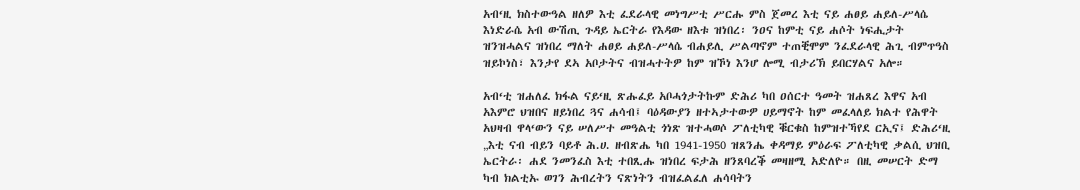አብ‘ዚ ክስተውዓል ዘለዎ እቲ ፈደራላዊ መነግሥቲ ሥርሑ ምስ ጀመረ እቲ ናይ ሐፀይ ሐይለ-ሥላሴ  እነድራሴ አብ ውሽጢ ጉዳይ ኤርትራ የእዳው ዘእቱ ዝነበረ፡ ንዐና ከምቲ ናይ ሐሶት ነፍሒታት ዝንዝሓልና ዝነበረ ማለት ሐፀይ ሐይለ-ሥላሴ ብሐይሊ ሥልጣኖም ተጠቒሞም ንፈደራላዊ ሕጊ ብምጥዓስ ዝይኮነስ፣ እንታየ ደኣ አቦታትና ብዝሓተትዎ ከም ዝኾነ እንሆ ሎሚ ብታሪኽ ይበርሃልና አሎ።

አብ‘ቲ ዝሐለፈ ክፋል ናይ‘ዚ ጽሑፈይ አቦሓጎታትኩም ድሕሪ ካበ ዐሰርተ ዓመት ዝሐጸረ እዋና አብ አእምሮ ህዝበና ዘይነበረ ጓና ሐሳብ፤ ባዕዳውያን ዘተኣታተውዎ ሀይማኖት ከም መፈላለይ ክልተ የሕዋት አህዛብ ዋላ‘ውን ናይ ሠለሥተ መዓልቲ ጎነጽ ዝተሓወሶ ፖለቲካዊ ቑርቁስ ከምዝተኻየደ ርኢና፤ ድሕሪ‘ዚ „እቲ ናብ ብይን ባይቶ ሕ.ሀ. ዘብጽሔ ካበ 1941-1950 ዝጸንሔ ቀዳማይ ምዕራፍ ፖለቲካዊ ቃልሲ ህዝቢ ኤርትራ፡ ሐደ ንመንፈስ እቲ ተበጺሑ ዝነበረ ፍታሕ ዘንጸባረቕ መዛዘሚ አድለዮ። በዚ መሠርት ድማ ካብ ክልቲኡ ወገን ሕብረትን ናጽነትን ብዝፈልፈለ ሐሳባትን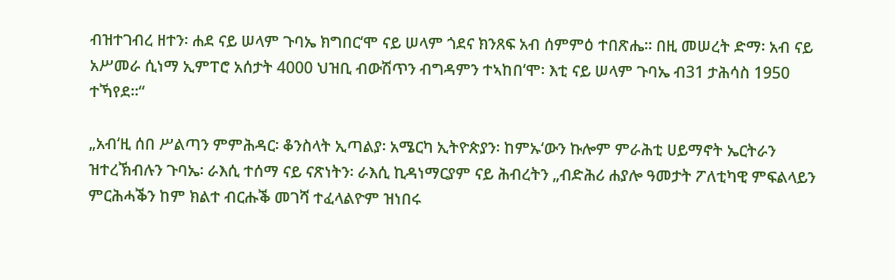ብዝተገብረ ዘተን፡ ሐደ ናይ ሠላም ጉባኤ ክግበር‘ሞ ናይ ሠላም ጎደና ክንጸፍ አብ ሰምምዕ ተበጽሔ። በዚ መሠረት ድማ፡ አብ ናይ አሥመራ ሲነማ ኢምፐሮ አሰታት 4000 ህዝቢ ብውሽጥን ብግዳምን ተኣከበ‘ሞ፡ እቲ ናይ ሠላም ጉባኤ ብ31 ታሕሳስ 1950 ተኻየደ።“

„አብ‘ዚ ሰበ ሥልጣን ምምሕዳር፡ ቆንስላት ኢጣልያ፡ አሜርካ ኢትዮጵያን፡ ከምኡ‘ውን ኩሎም ምራሕቲ ሀይማኖት ኤርትራን ዝተረኽብሉን ጉባኤ፡ ራእሲ ተሰማ ናይ ናጽነትን፡ ራእሲ ኪዳነማርያም ናይ ሕብረትን „ብድሕሪ ሐያሎ ዓመታት ፖለቲካዊ ምፍልላይን ምርሕሓቕን ከም ክልተ ብርሑቕ መገሻ ተፈላልዮም ዝነበሩ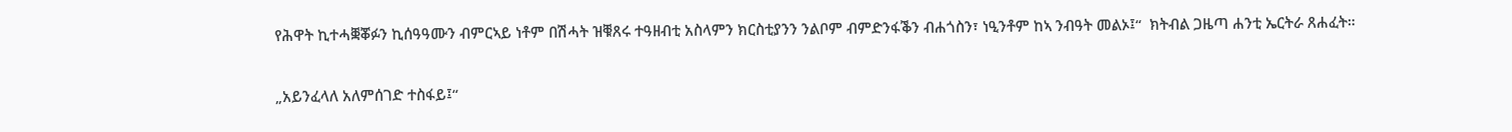የሕዋት ኪተሓቛቖፉን ኪሰዓዓሙን ብምርኣይ ነቶም በሽሓት ዝቑጸሩ ተዓዘብቲ አስላምን ክርስቲያንን ንልቦም ብምድንፋቕን ብሐጎስን፣ ነዒንቶም ከኣ ንብዓት መልኦ፤“  ክትብል ጋዜጣ ሐንቲ ኤርትራ ጸሐፈት።

„አይንፈላለ አለምሰገድ ተስፋይ፤“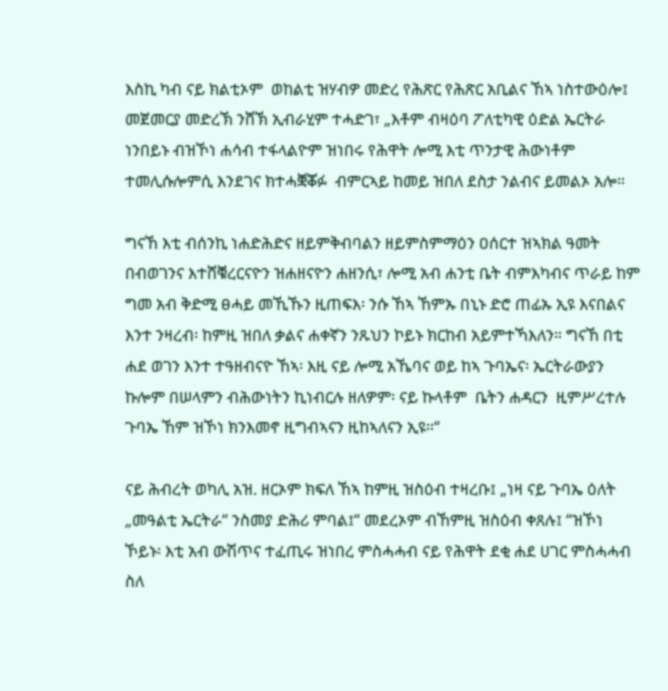እስኪ ካብ ናይ ክልቲኦም  ወከልቲ ዝሃብዎ መድረ የሕጽር የሕጽር አቢልና ኸኣ ነስተውዕሎ፤   መጀመርያ መድረኽ ንሸኽ ኢብራሂም ተሓድገ፣ „እቶም ብዛዕባ ፖለቲካዊ ዕድል ኤርትራ ነንበይኑ ብዝኾነ ሐሳብ ተፋላልዮም ዝነበሩ የሕዋት ሎሚ እቲ ጥንታዊ ሕውነቶም ተመሊሱሎምሲ እንደገና ክተሓቛቖፉ  ብምርኣይ ከመይ ዝበለ ደስታ ንልብና ይመልኦ አሎ።

ግናኸ እቲ ብሰንኪ ነሐድሕድና ዘይምቅብባልን ዘይምስምማዕን ዐሰርተ ዝኣክል ዓመት በብወገንና እተሸቑረርናዮን ዝሐዘናዮን ሐዘንሲ፣ ሎሚ አብ ሐንቲ ቤት ብምእካብና ጥራይ ከም ግመ አብ ቅድሚ ፀሓይ መኺኹን ዚጠፍእ፡ ንሱ ኸኣ ኸምኡ በኒኑ ድሮ ጠፊኡ ኢዩ እናበልና እንተ ንዛረብ፡ ከምዚ ዝበለ ቃልና ሐቀኛን ንጹህን ኮይኑ ክርከብ አይምተኻእለን። ግናኸ በቲ ሐደ ወገን እንተ ተዓዘብናዮ ኸኣ፡ እዚ ናይ ሎሚ አኼባና ወይ ከኣ ጉባኤና፡ ኤርትራውያን ኩሎም በሠላምን ብሕውነትን ኪነብርሉ ዘለዎም፡ ናይ ኩላቶም  ቤትን ሐዳርን  ዚምሥረተሉ ጉባኤ ኸም ዝኾነ ክንእመኖ ዚግብኣናን ዚከኣለናን ኢዩ።“

ናይ ሕብረት ወካሊ አዝ. ዘርኦም ክፍለ ኸኣ ከምዚ ዝስዕብ ተዛረቡ፤ „ነዛ ናይ ጉባኤ ዕለት „መዓልቲ ኤርትራ“ ንስመያ ድሕሪ ምባል፤“ መደረኦም ብኸምዚ ዝስዕብ ቀጸሉ፤ “ዝኾነ ኾይኑ፡ እቲ አብ ውሽጥና ተፈጢሩ ዝነበረ ምስሓሓብ ናይ የሕዋት ደቂ ሐደ ሀገር ምስሓሓብ ስለ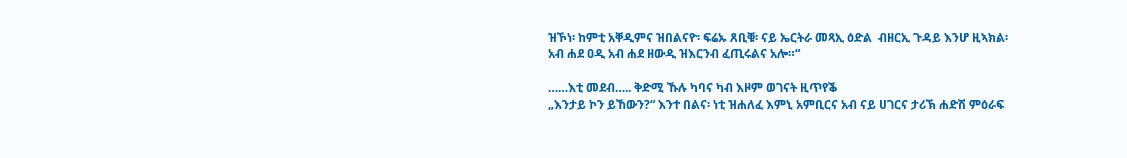ዝኾነ፡ ከምቲ አቐዲምና ዝበልናዮ፡ ፍሬኡ ጸቢቑ፡ ናይ ኤርትራ መጻኢ ዕድል  ብዘርኢ ጉዳይ እንሆ ዚኣክል፡ አብ ሐደ ዐዲ አብ ሐደ ዘውዲ ዝእርንብ ፈጢሩልና አሎ።“

……እቲ መደብ….. ቅድሚ ኹሉ ካባና ካብ እዞም ወገናት ዚጥየቕ                                                                    „እንታይ ኮን ይኸውን?“ እንተ በልና፡ ነቲ ዝሐለፈ እምኒ አምቢርና አብ ናይ ሀገርና ታሪኽ ሐድሽ ምዕራፍ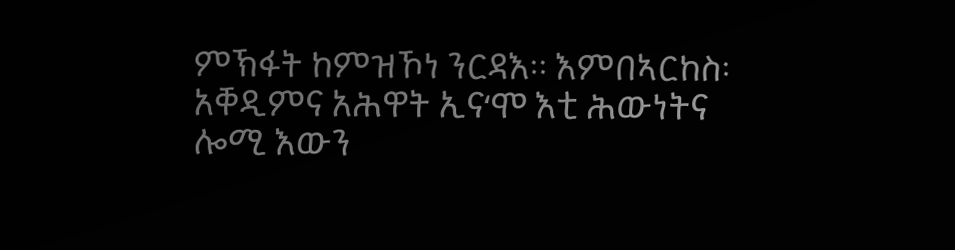ምኽፋት ከምዝኾነ ንርዳእ። እምበኣርከስ፡ አቐዲምና አሕዋት ኢና‘ሞ እቲ ሕውነትና ሎሚ እውን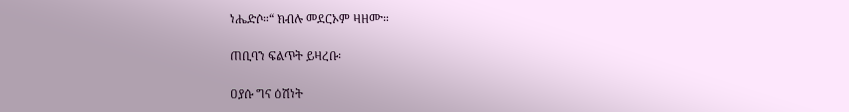ነሔድሶ።“ ክብሉ መደርኦም ዛዘሙ።

ጠቢባን ፍልጥት ይዛረቡ፡

ዐያሱ ግና ዕሽነት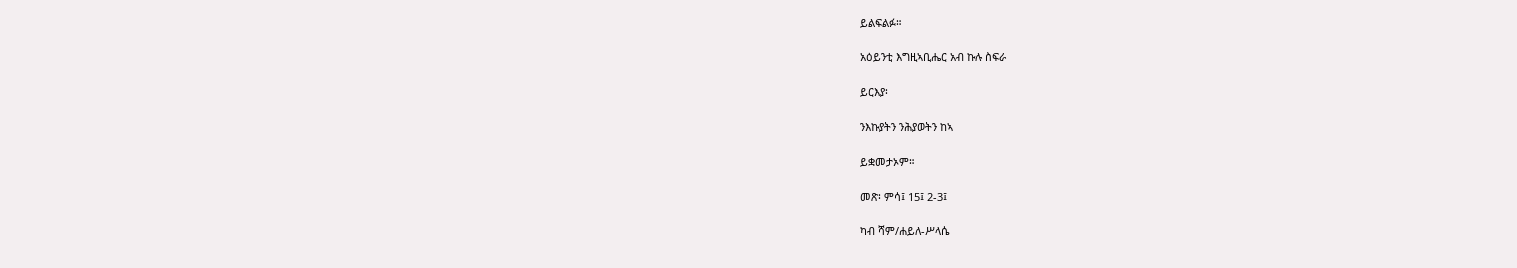ይልፍልፉ።

አዕይንቲ እግዚኣቢሔር አብ ኩሉ ስፍራ

ይርእያ፡

ንእኩያትን ንሕያወትን ከኣ

ይቋመታኦም።

መጽ፡ ምሳ፤ 15፤ 2-3፤

ካብ ሻም/ሐይለ-ሥላሴ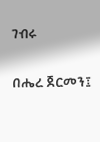ገብሩ

በሔረ ጀርመን፤